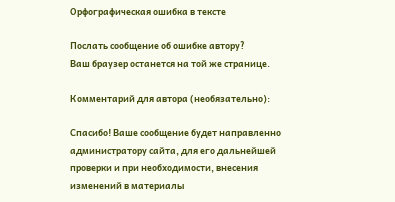Орфографическая ошибка в тексте

Послать сообщение об ошибке автору?
Ваш браузер останется на той же странице.

Комментарий для автора (необязательно):

Спасибо! Ваше сообщение будет направленно администратору сайта, для его дальнейшей проверки и при необходимости, внесения изменений в материалы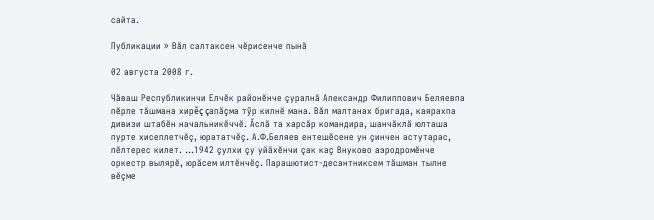сайта.

Публикации » Вăл салтаксен чĕрисенче пынă

02 августа 2008 г.

Чăваш Республикинчи Елчĕк районĕнче çуралнă Александр Филиппович Беляевпа пĕрле тăшмана хирĕç çапăçма тỹр килнĕ мана. Вăл малтанах бригада, каярахпа дивизи штабĕн начальникĕччĕ. Ăслă та харсăр командира, шанчăклă юлташа пурте хисеплетчĕç, юрататчĕç. А.Ф.Беляев ентешĕсене ун çинчен астутарас, пĕлтерес килет. ...1942 çулхи çу уйăхĕнчи çак каç Внуково аэродромĕнче оркестр вылярĕ, юрăсем илтĕнчĕç. Парашютист-десантниксем тăшман тылне вĕçме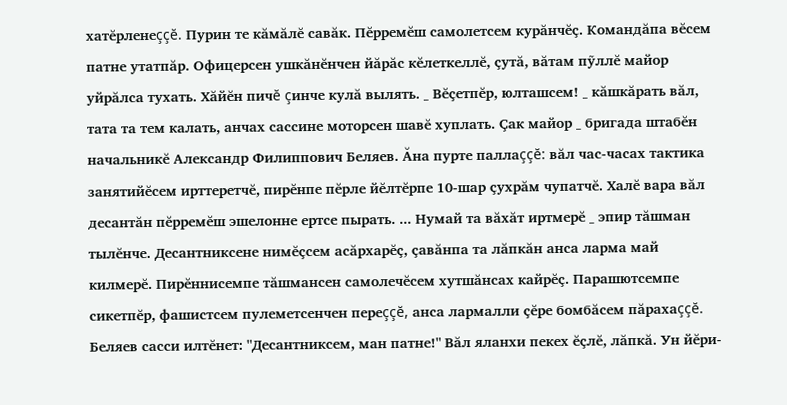хатĕрленеççĕ. Пурин те кăмăлĕ савăк. Пĕрремĕш самолетсем курăнчĕç. Командăпа вĕсем патне утатпăр. Офицерсен ушкăнĕнчен йăрăс кĕлеткеллĕ, çутă, вăтам пỹллĕ майор уйрăлса тухать. Хăйĕн пичĕ çинче кулă вылять. _ Вĕçетпĕр, юлташсем! _ кăшкăрать вăл, тата та тем калать, анчах сассине моторсен шавĕ хуплать. Çак майор _ бригада штабĕн начальникĕ Александр Филиппович Беляев. Ăна пурте паллаççĕ: вăл час-часах тактика занятийĕсем ирттеретчĕ, пирĕнпе пĕрле йĕлтĕрпе 10-шар çухрăм чупатчĕ. Халĕ вара вăл десантăн пĕрремĕш эшелонне ертсе пырать. ... Нумай та вăхăт иртмерĕ _ эпир тăшман тылĕнче. Десантниксене нимĕçсем асăрхарĕç, çавăнпа та лăпкăн анса ларма май килмерĕ. Пирĕннисемпе тăшмансен самолечĕсем хутшăнсах кайрĕç. Парашютсемпе сикетпĕр, фашистсем пулеметсенчен переççĕ, анса лармалли çĕре бомбăсем пăрахаççĕ. Беляев сасси илтĕнет: "Десантниксем, ман патне!" Вăл яланхи пекех ĕçлĕ, лăпкă. Ун йĕри-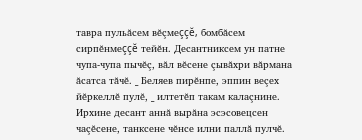тавра пульăсем вĕçмеççĕ, бомбăсем сирпĕнмеççĕ тейĕн. Десантниксем ун патне чупа-чупа пычĕç, вăл вĕсене çывăхри вăрмана ăсатса тăчĕ. _ Беляев пирĕнпе, эппин веçех йĕркеллĕ пулĕ, _ илтетĕп такам калаçнине. Ирхине десант аннă вырăна эсэсовецсен чаçĕсене, танксене чĕнсе илни паллă пулчĕ.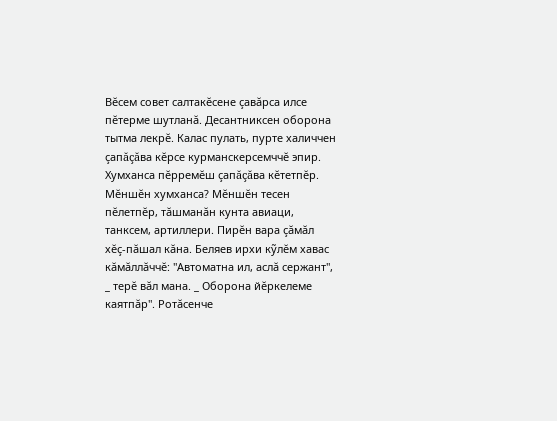Вĕсем совет салтакĕсене çавăрса илсе пĕтерме шутланă. Десантниксен оборона тытма лекрĕ. Калас пулать, пурте халиччен çапăçăва кĕрсе курманскерсемччĕ эпир. Хумханса пĕрремĕш çапăçăва кĕтетпĕр. Мĕншĕн хумханса? Мĕншĕн тесен пĕлетпĕр, тăшманăн кунта авиаци, танксем, артиллери. Пирĕн вара çăмăл хĕç-пăшал кăна. Беляев ирхи кỹлĕм хавас кăмăллăччĕ: "Автоматна ил, аслă сержант", _ терĕ вăл мана. _ Оборона йĕркелеме каятпăр". Ротăсенче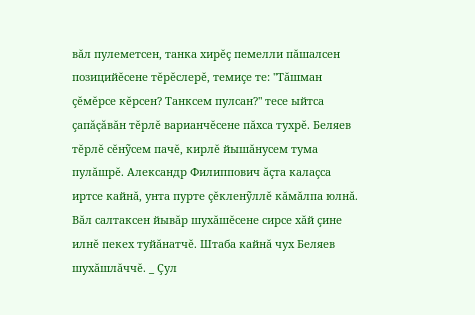вăл пулеметсен, танка хирĕç пемелли пăшалсен позицийĕсене тĕрĕслерĕ, темиçе те: "Тăшман çĕмĕрсе кĕрсен? Танксем пулсан?" тесе ыйтса çапăçăвăн тĕрлĕ варианчĕсене пăхса тухрĕ. Беляев тĕрлĕ сĕнỹсем пачĕ, кирлĕ йышăнусем тума пулăшрĕ. Александр Филиппович ăçта калаçса иртсе кайнă, унта пурте çĕкленỹллĕ кăмăлпа юлнă. Вăл салтаксен йывăр шухăшĕсене сирсе хăй çине илнĕ пекех туйăнатчĕ. Штаба кайнă чух Беляев шухăшлăччĕ. _ Çул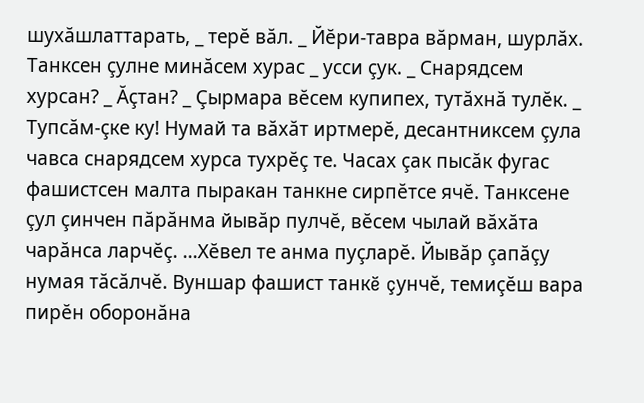шухăшлаттарать, _ терĕ вăл. _ Йĕри-тавра вăрман, шурлăх. Танксен çулне минăсем хурас _ усси çук. _ Снарядсем хурсан? _ Ăçтан? _ Çырмара вĕсем купипех, тутăхнă тулĕк. _ Тупсăм-çке ку! Нумай та вăхăт иртмерĕ, десантниксем çула чавса снарядсем хурса тухрĕç те. Часах çак пысăк фугас фашистсен малта пыракан танкне сирпĕтсе ячĕ. Танксене çул çинчен пăрăнма йывăр пулчĕ, вĕсем чылай вăхăта чарăнса ларчĕç. ...Хĕвел те анма пуçларĕ. Йывăр çапăçу нумая тăсăлчĕ. Вуншар фашист танкĕ çунчĕ, темиçĕш вара пирĕн оборонăна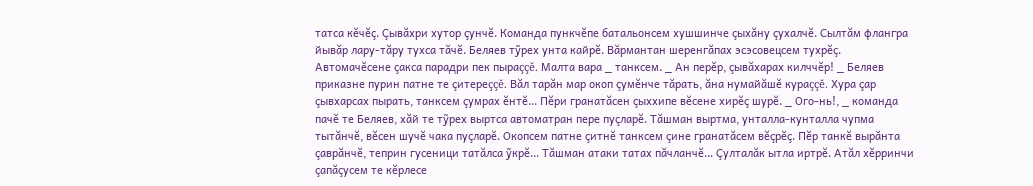татса кĕчĕç. Çывăхри хутор çунчĕ. Команда пункчĕпе батальонсем хушшинче çыхăну çухалчĕ. Сылтăм флангра йывăр лару-тăру тухса тăчĕ. Беляев тỹрех унта кайрĕ. Вăрмантан шеренгăпах эсэсовецсем тухрĕç. Автомачĕсене çакса парадри пек пыраççĕ. Малта вара _ танксем. _ Ан перĕр, çывăхарах килччĕр! _ Беляев приказне пурин патне те çитереççĕ. Вăл тарăн мар окоп çумĕнче тăрать, ăна нумайăшĕ кураççĕ. Хура çар çывхарсах пырать, танксем çумрах ĕнтĕ... Пĕри гранатăсен çыххипе вĕсене хирĕç шурĕ. _ Ого-нь!, _ команда пачĕ те Беляев, хăй те тỹрех выртса автоматран пере пуçларĕ. Тăшман выртма, унталла-кунталла чупма тытăнчĕ, вĕсен шучĕ чака пуçларĕ. Окопсем патне çитнĕ танксем çине гранатăсем вĕçрĕç. Пĕр танкĕ вырăнта çаврăнчĕ, теприн гусеници татăлса ỹкрĕ... Тăшман атаки татах пăчланчĕ... Çулталăк ытла иртрĕ. Атăл хĕрринчи çапăçусем те кĕрлесе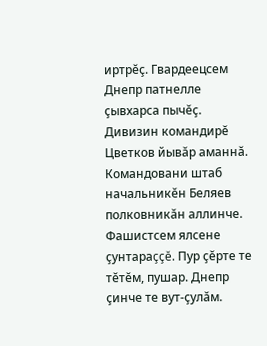иртрĕç. Гвардеецсем Днепр патнелле çывхарса пычĕç. Дивизин командирĕ Цветков йывăр аманнă. Командовани штаб начальникĕн Беляев полковникăн аллинче. Фашистсем ялсене çунтараççĕ. Пур çĕрте те тĕтĕм, пушар. Днепр çинче те вут-çулăм.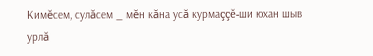Кимĕсем, сулăсем _ мĕн кăна усă курмаççĕ-ши юхан шыв урлă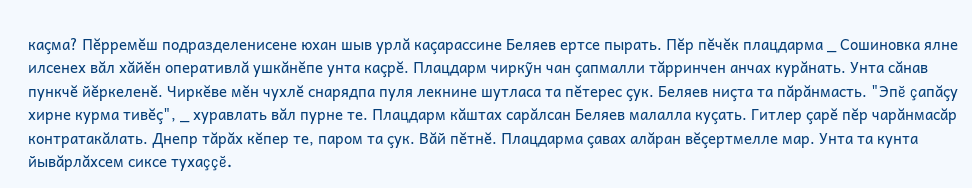каçма? Пĕрремĕш подразделенисене юхан шыв урлă каçарассине Беляев ертсе пырать. Пĕр пĕчĕк плацдарма _ Сошиновка ялне илсенех вăл хăйĕн оперативлă ушкăнĕпе унта каçрĕ. Плацдарм чиркỹн чан çапмалли тăрринчен анчах курăнать. Унта сăнав пункчĕ йĕркеленĕ. Чиркĕве мĕн чухлĕ снарядпа пуля лекнине шутласа та пĕтерес çук. Беляев ниçта та пăрăнмасть. "Эпĕ çапăçу хирне курма тивĕç", _ хуравлать вăл пурне те. Плацдарм кăштах сарăлсан Беляев малалла куçать. Гитлер çарĕ пĕр чарăнмасăр контратакăлать. Днепр тăрăх кĕпер те, паром та çук. Вăй пĕтнĕ. Плацдарма çавах алăран вĕçертмелле мар. Унта та кунта йывăрлăхсем сиксе тухаççĕ.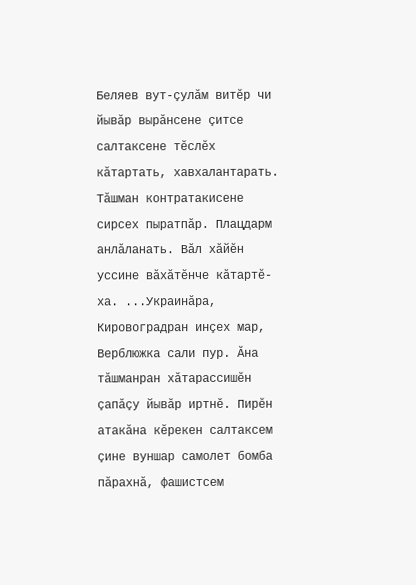Беляев вут-çулăм витĕр чи йывăр вырăнсене çитсе салтаксене тĕслĕх кăтартать, хавхалантарать. Тăшман контратакисене сирсех пыратпăр. Плацдарм анлăланать. Вăл хăйĕн уссине вăхăтĕнче кăтартĕ-ха. ...Украинăра, Кировоградран инçех мар, Верблюжка сали пур. Ăна тăшманран хăтарассишĕн çапăçу йывăр иртнĕ. Пирĕн атакăна кĕрекен салтаксем çине вуншар самолет бомба пăрахнă, фашистсем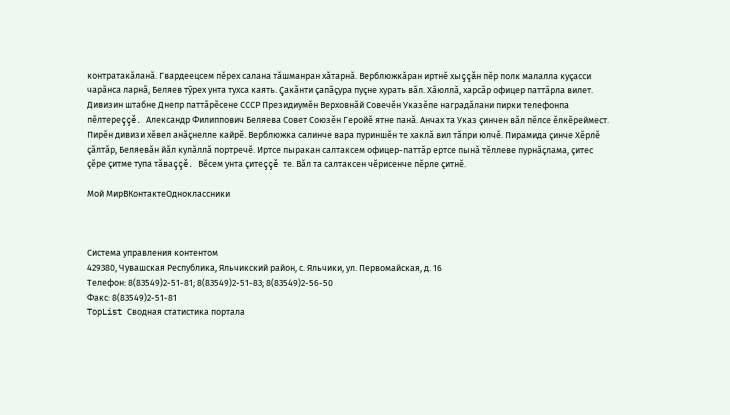контратакăланă. Гвардеецсем пĕрех салана тăшманран хăтарнă. Верблюжкăран иртнĕ хыççăн пĕр полк малалла куçасси чарăнса ларнă, Беляев тỹрех унта тухса каять. Çакăнти çапăçура пуçне хурать вăл. Хăюллă, харсăр офицер паттăрла вилет. Дивизин штабне Днепр паттăрĕсене СССР Президиумĕн Верховнăй Совечĕн Указĕпе наградăлани пирки телефонпа пĕлтереççĕ. Александр Филиппович Беляева Совет Союзĕн Геройĕ ятне панă. Анчах та Указ çинчен вăл пĕлсе ĕлкĕреймест. Пирĕн дивизи хĕвел анăçнелле кайрĕ. Верблюжка салинче вара пуриншĕн те хаклă вил тăпри юлчĕ. Пирамида çинче Хĕрлĕ çăлтăр, Беляевăн йăл кулăллă портречĕ. Иртсе пыракан салтаксем офицер-паттăр ертсе пынă тĕллеве пурнăçлама, çитес çĕре çитме тупа тăваççĕ. Вĕсем унта çитеççĕ те. Вăл та салтаксен чĕрисенче пĕрле çитнĕ.

Мой МирВКонтактеОдноклассники



Система управления контентом
429380, Чувашская Республика, Яльчикский район, с. Яльчики, ул. Первомайская, д. 16
Телефон: 8(83549)2-51-81; 8(83549)2-51-83; 8(83549)2-56-50
Факс: 8(83549)2-51-81
TopList Сводная статистика портала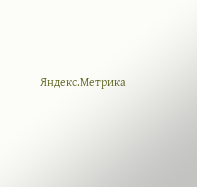Яндекс.Метрика